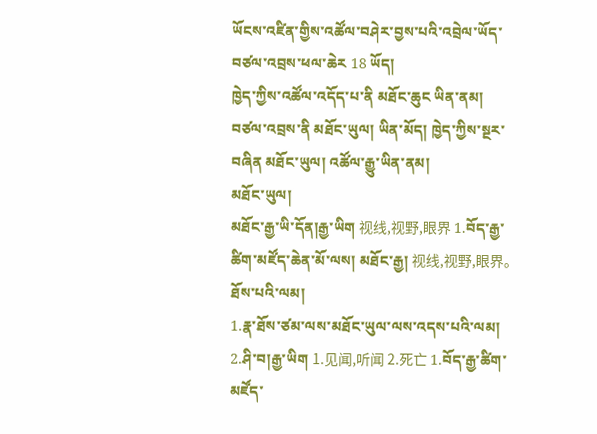ཡོངས་འཛིན་གྱིས་འཚོལ་བཤེར་བྱས་པའི་འབྲེལ་ཡོད་བཙལ་འབྲས་ཕལ་ཆེར 18 ཡོད།
ཁྱེད་ཀྱིས་འཚོལ་འདོད་པ་ནི མཐོང་ཆུང ཡིན་ནམ།
བཙལ་འབྲས་ནི མཐོང་ཡུལ། ཡིན་མོད། ཁྱེད་ཀྱིས་སྔར་བཞིན མཐོང་ཡུལ། འཚོལ་རྒྱུ་ཡིན་ནམ།
མཐོང་ཡུལ།
མཐོང་རྒྱ་ཡི་དོན།རྒྱ་ཡིག 视线,视野,眼界 1.བོད་རྒྱ་ཚིག་མཛོད་ཆེན་མོ་ལས། མཐོང་རྒྱ། 视线,视野,眼界。
ཐོས་པའི་ལམ།
1.རྣ་ཐོས་ཙམ་ལས་མཐོང་ཡུལ་ལས་འདས་པའི་ལམ། 2.ཤི་བ།རྒྱ་ཡིག 1.见闻,听闻 2.死亡 1.བོད་རྒྱ་ཚིག་མཛོད་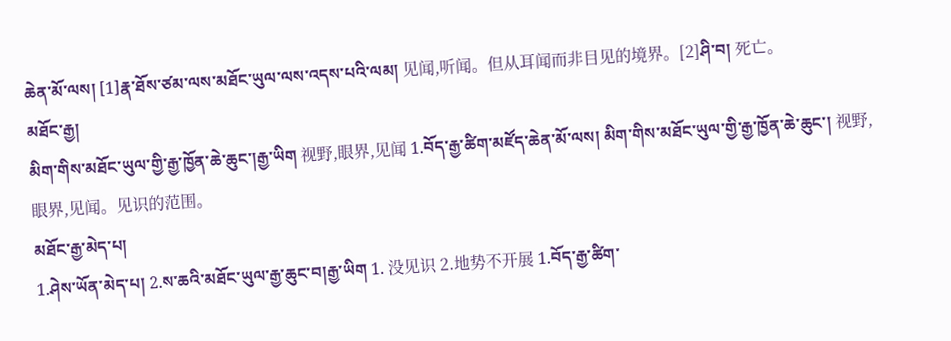ཆེན་མོ་ལས། [1]རྣ་ཐོས་ཙམ་ལས་མཐོང་ཡུལ་ལས་འདས་པའི་ལམ། 见闻,听闻。但从耳闻而非目见的境界。[2]ཤི་བ། 死亡。
མཐོང་རྒྱ།
མིག་གིས་མཐོང་ཡུལ་གྱི་རྒྱ་ཁྱོན་ཆེ་ཆུང་།རྒྱ་ཡིག 视野,眼界,见闻 1.བོད་རྒྱ་ཚིག་མཛོད་ཆེན་མོ་ལས། མིག་གིས་མཐོང་ཡུལ་གྱི་རྒྱ་ཁྱོན་ཆེ་ཆུང་། 视野,眼界,见闻。见识的范围。
མཐོང་རྒྱ་མེད་པ།
1.ཤེས་ཡོན་མེད་པ། 2.ས་ཆའི་མཐོང་ཡུལ་རྒྱ་ཆུང་བ།རྒྱ་ཡིག 1. 没见识 2.地势不开展 1.བོད་རྒྱ་ཚིག་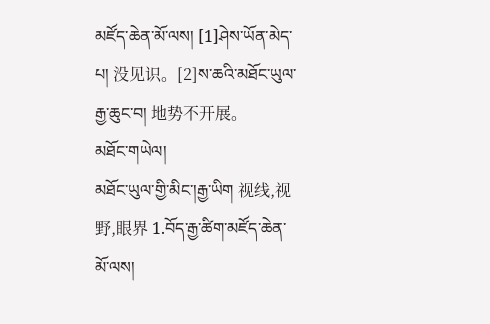མཛོད་ཆེན་མོ་ལས། [1]ཤེས་ཡོན་མེད་པ། 没见识。[2]ས་ཆའི་མཐོང་ཡུལ་རྒྱ་ཆུང་བ། 地势不开展。
མཐོང་གཡེལ།
མཐོང་ཡུལ་གྱི་མིང་།རྒྱ་ཡིག 视线,视野,眼界 1.བོད་རྒྱ་ཚིག་མཛོད་ཆེན་མོ་ལས།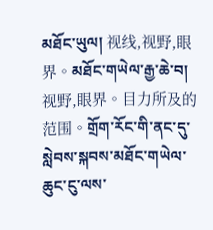མཐོང་ཡུལ། 视线,视野,眼界。མཐོང་གཡེལ་རྒྱ་ཆེ་བ། 视野,眼界。目力所及的范围。གྲོག་རོང་གི་ནང་དུ་སླེབས་སྐབས་མཐོང་གཡེལ་ཆུང་ངུ་ལས་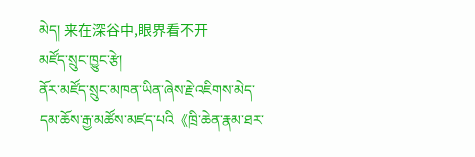མེད། 来在深谷中,眼界看不开
མཛོད་སྲུང་ཁྱུང་རྩེ།
ནོར་མཛོད་སྲུང་མཁན་ཡིན་ཞེས་རྗེ་འཇིགས་མེད་དམ་ཆོས་རྒྱ་མཚོས་མཛད་པའི《ཁྲི་ཆེན་རྣམ་ཐར་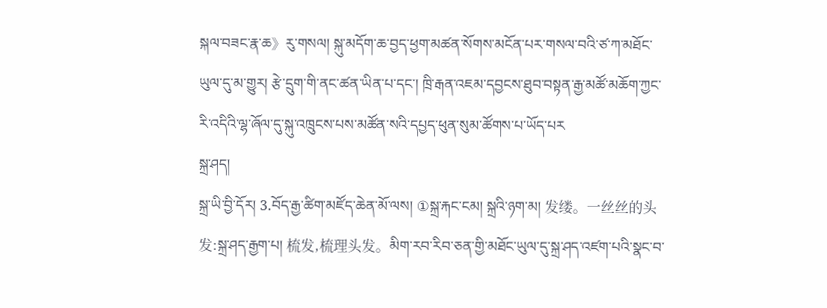སྐལ་བཟང་རྣ་ཆ》རུ་གསལ། སྐུ་མདོག་ཆ་བྱད་ཕྱག་མཚན་སོགས་མངོན་པར་གསལ་བའི་ཙ་ཀ་མཐོང་ཡུལ་དུ་མ་གྱུར། རྩེ་དྲུག་གི་ནང་ཚན་ཡིན་པ་དང་། ཁྲི་རྒན་འཇམ་དབྱངས་ཐུབ་བསྟན་རྒྱ་མཚོ་མཆོག་ཀྱང་རི་འདིའི་ལྷ་ཞོལ་དུ་སྐུ་འཁྲུངས་པས་མཚོན་སའི་དཔྱད་ཕུན་སུམ་ཚོགས་པ་ཡོད་པར
སྐྲ་ཤད།
སྐྲ་ཡི་བྱི་དོར། 3.བོད་རྒྱ་ཚིག་མཛོད་ཆེན་མོ་ལས། ①སྐྲ་རྐང་ངམ། སྐྲའི་ཉག་མ། 发缕。一丝丝的头发:སྐྲ་ཤད་རྒྱག་པ། 梳发,梳理头发。མིག་རབ་རིབ་ཅན་གྱི་མཐོང་ཡུལ་དུ་སྐྲ་ཤད་འཛག་པའི་སྣང་བ་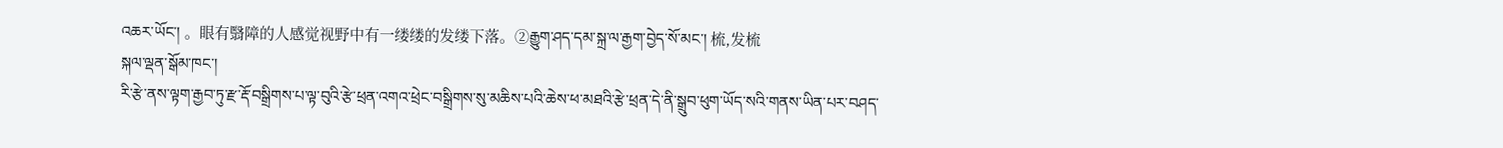འཆར་ཡོང་། 。眼有翳障的人感觉视野中有一缕缕的发缕下落。②རྒྱུག་ཤད་དམ་སྐྲ་ལ་རྒྱག་བྱེད་སོ་མང་། 梳,发梳
སྐལ་ལྡན་སྒོམ་ཁང་།
རི་རྩེ་ནས་ལྟག་རྒྱབ་ཏུ་རྫ་རྡོ་བསྒྲིགས་པ་ལྟ་བུའི་རྩེ་ཕྲན་འགའ་ཕྲེང་བསྒྲིགས་སུ་མཆིས་པའི་ཆེས་ཕ་མཐའི་རྩེ་ཕྲན་དེ་ནི་སྒྲུབ་ཕུག་ཡོད་སའི་གནས་ཡིན་པར་བཤད་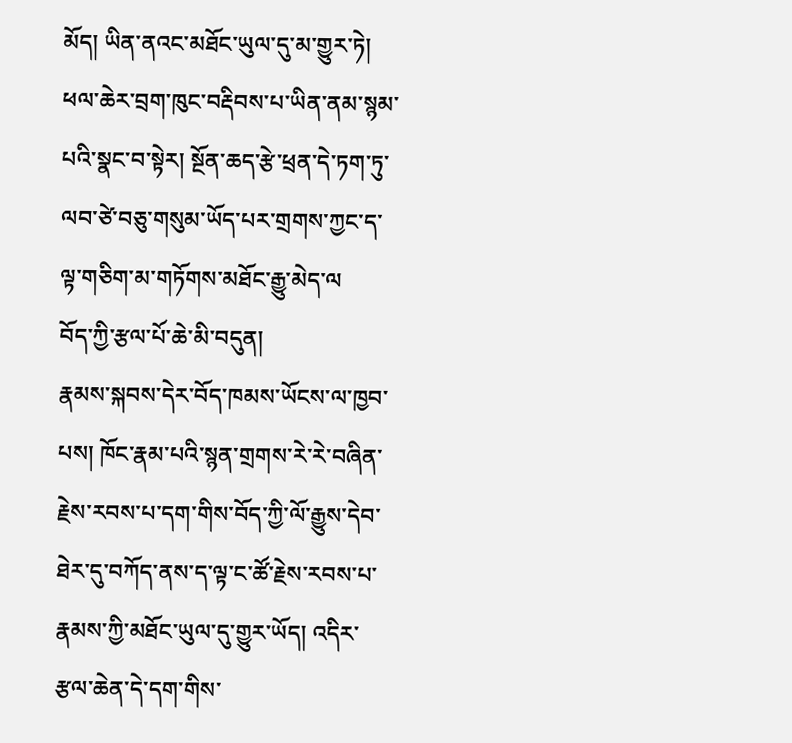མོད། ཡིན་ནའང་མཐོང་ཡུལ་དུ་མ་གྱུར་ཏེ། ཕལ་ཆེར་བྲག་ཁུང་བརྡིབས་པ་ཡིན་ནམ་སྙམ་པའི་སྣང་བ་སྟེར། སྔོན་ཆད་རྩེ་ཕྲན་དེ་ཏག་ཏུ་ལབ་ཙེ་བཅུ་གསུམ་ཡོད་པར་གྲགས་ཀྱང་ད་ལྟ་གཅིག་མ་གཏོགས་མཐོང་རྒྱུ་མེད་ལ
བོད་ཀྱི་རྩལ་པོ་ཆེ་མི་བདུན།
རྣམས་སྐབས་དེར་བོད་ཁམས་ཡོངས་ལ་ཁྱབ་པས། ཁོང་རྣམ་པའི་སྙན་གྲགས་རེ་རེ་བཞིན་རྗེས་རབས་པ་དག་གིས་བོད་ཀྱི་ལོ་རྒྱུས་དེབ་ཐེར་དུ་བཀོད་ནས་ད་ལྟ་ང་ཚོ་རྗེས་རབས་པ་རྣམས་ཀྱི་མཐོང་ཡུལ་དུ་གྱུར་ཡོད། འདིར་རྩལ་ཆེན་དེ་དག་གིས་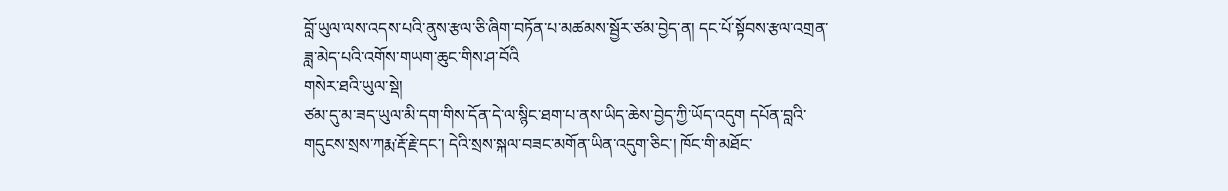བློ་ཡུལ་ལས་འདས་པའི་ནུས་རྩལ་ཅི་ཞིག་བཏོན་པ་མཚམས་སྦྱོར་ཙམ་བྱེད་ན། དང་པོ་སྟོབས་རྩལ་འགྲན་ཟླ་མེད་པའི་འགོས་གཡག་ཆུང་གིས་ཤ་བོའི
གསེར་ཐའི་ཡུལ་སྡེ།
ཙམ་དུ་མ་ཟད་ཡུལ་མི་དག་གིས་དོན་དེ་ལ་སྙིང་ཐག་པ་ནས་ཡིད་ཆེས་བྱེད་ཀྱི་ཡོད་འདུག དཔོན་བླའི་གདུངས་སྲས་ཀརྨ་རྡོ་རྗེ་དང་། དེའི་སྲས་སྐལ་བཟང་མགོན་ཡིན་འདུག་ཅིང་། ཁོང་གི་མཐོང་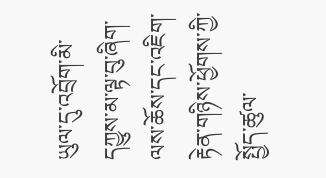ཡུལ་དུ་འབྲོག་མི་དཀྱུས་མ་ལྟ་བུ་ཞིག་ལས་ཆོས་དང་འཇིག་རྟེན་གཉིས་ཕྱོགས་ཀྱི་སྤྱོད་ཚུལ་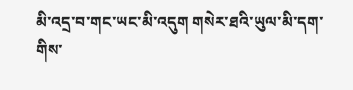མི་འདྲ་བ་གང་ཡང་མི་འདུག གསེར་ཐའི་ཡུལ་མི་དག་གིས་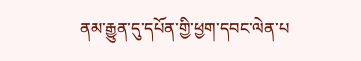ནམ་རྒྱུན་དུ་དཔོན་གྱི་ཕྱག་དབང་ལེན་པ